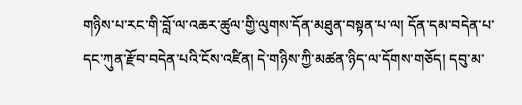གཉིས་པ་རང་གི་བློ་ལ་འཆར་ཚུལ་གྱི་ལུགས་དོན་མཐུན་བསྟན་པ་ལ། དོན་དམ་བདེན་པ་དང་ཀུན་རྫོབ་བདེན་པའི་ངོས་འཛིན། དེ་གཉིས་ཀྱི་མཚན་ཉིད་ལ་དོགས་གཅོད། དབུ་མ་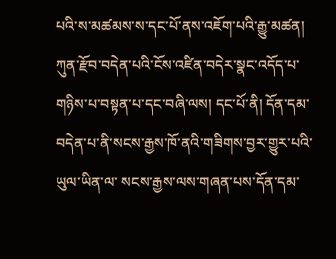པའི་ས་མཚམས་ས་དང་པོ་ནས་འཇོག་པའི་རྒྱུ་མཚན། ཀུན་རྫོབ་བདེན་པའི་ངོས་འཛིན་བདེར་སྣང་འདོད་པ་གཉིས་པ་བསྟན་པ་དང་བཞི་ལས། དང་པོ་ནི། དོན་དམ་བདེན་པ་ནི་སངས་རྒྱས་ཁོ་ནའི་གཟིགས་བྱར་གྱུར་པའི་ཡུལ་ཡིན་ལ་ སངས་རྒྱས་ལས་གཞན་པས་དོན་དམ་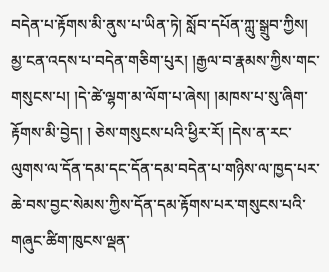བདེན་པ་རྟོགས་མི་ནུས་པ་ཡིན་ཏེ། སློབ་དཔོན་ཀླུ་སྒྲུབ་ཀྱིས། མྱ་ངན་འདས་པ་བདེན་གཅིག་པུར། །རྒྱལ་བ་རྣམས་ཀྱིས་གང་གསུངས་པ། །དེ་ཚེ་ལྷག་མ་ལོག་པ་ཞེས། །མཁས་པ་སུ་ཞིག་རྟོགས་མི་བྱེད། ། ཅེས་གསུངས་པའི་ཕྱིར་རོ། །དེས་ན་རང་ལུགས་ལ་དོན་དམ་དང་དོན་དམ་བདེན་པ་གཉིས་ལ་ཁྱད་པར་ཆེ་བས་བྱང་སེམས་ཀྱིས་དོན་དམ་རྟོགས་པར་གསུངས་པའི་གཞུང་ཚིག་ཁུངས་ལྡན་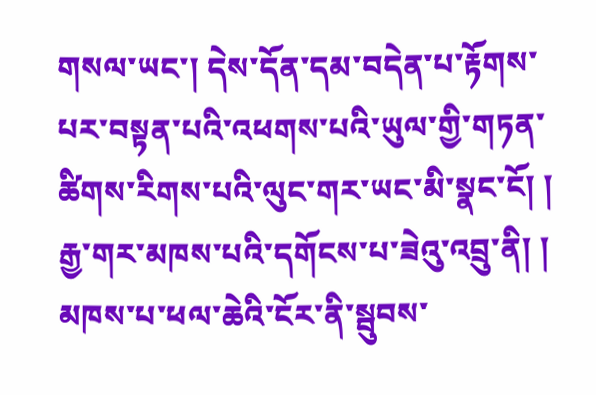གསལ་ཡང་། དེས་དོན་དམ་བདེན་པ་རྟོགས་པར་བསྟན་པའི་འཕགས་པའི་ཡུལ་གྱི་གཏན་ཚིགས་རིགས་པའི་ལུང་གར་ཡང་མི་སྣང་ངོ། །
རྒྱ་གར་མཁས་པའི་དགོངས་པ་ཟེའུ་འབྲུ་ནི། །
མཁས་པ་ཕལ་ཆེའི་ངོར་ནི་སྦུབས་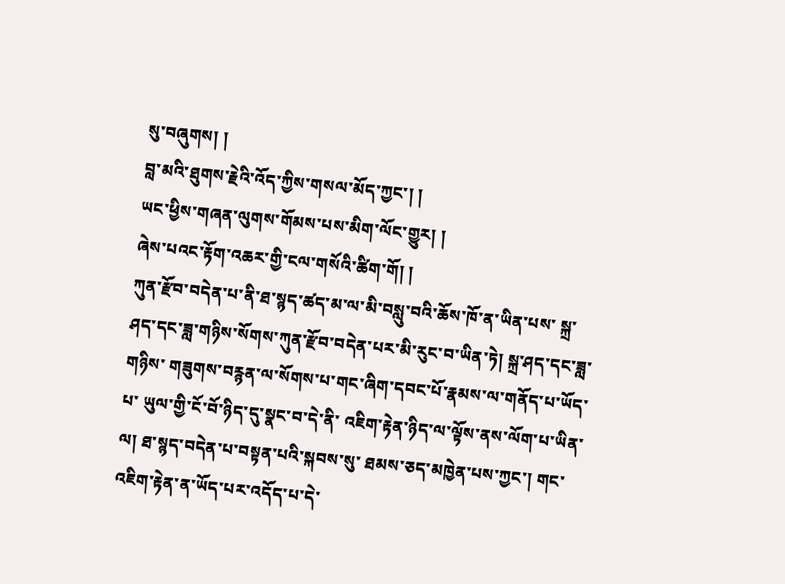སུ་བཞུགས། །
བླ་མའི་ཐུགས་རྗེའི་འོད་ཀྱིས་གསལ་མོད་ཀྱང་། །
ཡང་ཕྱིས་གཞན་ལུགས་གོམས་པས་མིག་ལོང་གྱུར། །
ཞེས་པའང་རྟོག་འཆར་གྱི་ངལ་གསོའི་ཚིག་གོ། །
ཀུན་རྫོབ་བདེན་པ་ནི་ཐ་སྙད་ཚད་མ་ལ་མི་བསླུ་བའི་ཆོས་ཁོ་ན་ཡིན་པས་ སྐྲ་ཤད་དང་ཟླ་གཉིས་སོགས་ཀུན་རྫོབ་བདེན་པར་མི་རུང་བ་ཡིན་ཏེ། སྐྲ་ཤད་དང་ཟླ་གཉིས་ གཟུགས་བརྙན་ལ་སོགས་པ་གང་ཞིག་དབང་པོ་རྣམས་ལ་གནོད་པ་ཡོད་པ་ ཡུལ་གྱི་ངོ་བོ་ཉིད་དུ་སྣང་བ་དེ་ནི་ འཇིག་རྟེན་ཉིད་ལ་ལྟོས་ནས་ལོག་པ་ཡིན་ལ། ཐ་སྙད་བདེན་པ་བསྟན་པའི་སྐབས་སུ་ ཐམས་ཅད་མཁྱེན་པས་ཀྱང་། གང་འཇིག་རྟེན་ན་ཡོད་པར་འདོད་པ་དེ་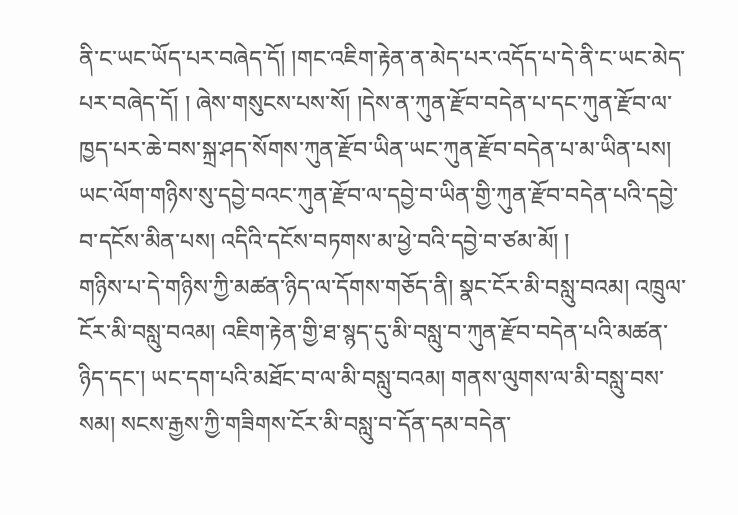ནི་ང་ཡང་ཡོད་པར་བཞེད་དོ། །གང་འཇིག་རྟེན་ན་མེད་པར་འདོད་པ་དེ་ནི་ང་ཡང་མེད་པར་བཞེད་དོ། ། ཞེས་གསུངས་པས་སོ། །དེས་ན་ཀུན་རྫོབ་བདེན་པ་དང་ཀུན་རྫོབ་ལ་ཁྱད་པར་ཆེ་བས་སྐྲ་ཤད་སོགས་ཀུན་རྫོབ་ཡིན་ཡང་ཀུན་རྫོབ་བདེན་པ་མ་ཡིན་པས། ཡང་ལོག་གཉིས་སུ་དབྱེ་བའང་ཀུན་རྫོབ་ལ་དབྱེ་བ་ཡིན་གྱི་ཀུན་རྫོབ་བདེན་པའི་དབྱེ་བ་དངོས་མིན་པས། འདིའི་དངོས་བཏགས་མ་ཕྱེ་བའི་དབྱེ་བ་ཙམ་མོ། །
གཉིས་པ་དེ་གཉིས་ཀྱི་མཚན་ཉིད་ལ་དོགས་གཅོད་ནི། སྣང་ངོར་མི་བསླུ་བའམ། འཁྲུལ་ངོར་མི་བསླུ་བའམ། འཇིག་རྟེན་གྱི་ཐ་སྙད་དུ་མི་བསླུ་བ་ཀུན་རྫོབ་བདེན་པའི་མཚན་ཉིད་དང་། ཡང་དག་པའི་མཐོང་བ་ལ་མི་བསླུ་བའམ། གནས་ལུགས་ལ་མི་བསླུ་བས་སམ། སངས་རྒྱས་ཀྱི་གཟིགས་ངོར་མི་བསླུ་བ་དོན་དམ་བདེན་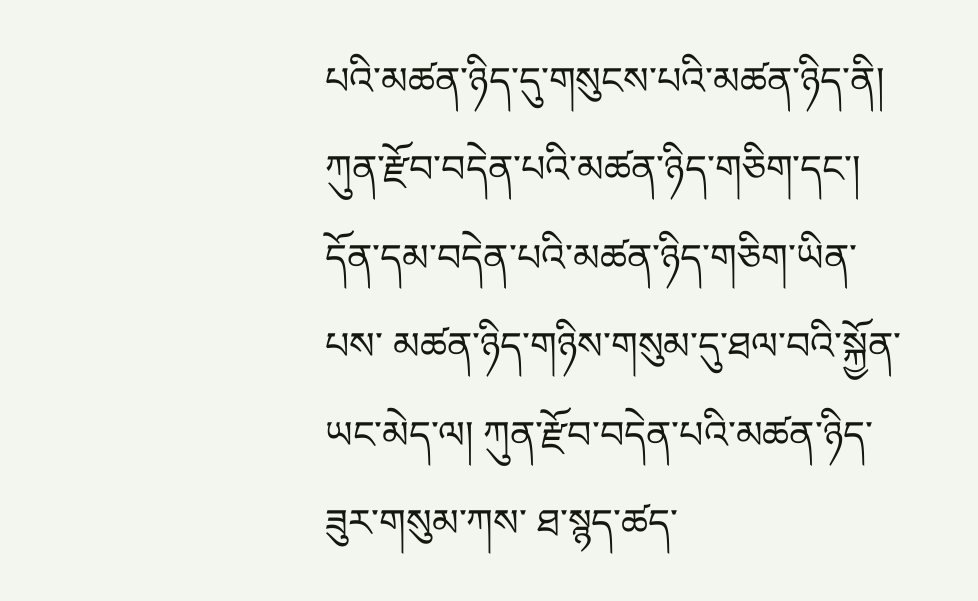པའི་མཚན་ཉིད་དུ་གསུངས་པའི་མཚན་ཉིད་ནི། ཀུན་རྫོབ་བདེན་པའི་མཚན་ཉིད་གཅིག་དང་། དོན་དམ་བདེན་པའི་མཚན་ཉིད་གཅིག་ཡིན་པས་ མཚན་ཉིད་གཉིས་གསུམ་དུ་ཐལ་བའི་སྐྱོན་ཡང་མེད་ལ། ཀུན་རྫོབ་བདེན་པའི་མཚན་ཉིད་ཟུར་གསུམ་ཀས་ ཐ་སྙད་ཚད་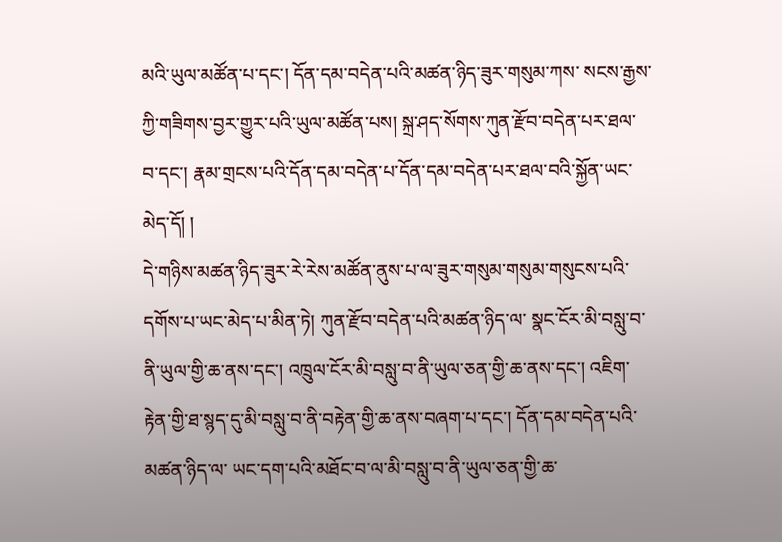མའི་ཡུལ་མཚོན་པ་དང་། དོན་དམ་བདེན་པའི་མཚན་ཉིད་ཟུར་གསུམ་ཀས་ སངས་རྒྱས་ཀྱི་གཟིགས་བྱར་གྱུར་པའི་ཡུལ་མཚོན་པས། སྐྲ་ཤད་སོགས་ཀུན་རྫོབ་བདེན་པར་ཐལ་བ་དང་། རྣམ་གྲངས་པའི་དོན་དམ་བདེན་པ་དོན་དམ་བདེན་པར་ཐལ་བའི་སྐྱོན་ཡང་མེད་དོ། །
དེ་གཉིས་མཚན་ཉིད་ཟུར་རེ་རེས་མཚོན་ནུས་པ་ལ་ཟུར་གསུམ་གསུམ་གསུངས་པའི་དགོས་པ་ཡང་མེད་པ་མིན་ཏེ། ཀུན་རྫོབ་བདེན་པའི་མཚན་ཉིད་ལ་ སྣང་ངོར་མི་བསླུ་བ་ནི་ཡུལ་གྱི་ཆ་ནས་དང་། འཁྲུལ་ངོར་མི་བསླུ་བ་ནི་ཡུལ་ཅན་གྱི་ཆ་ནས་དང་། འཇིག་རྟེན་གྱི་ཐ་སྙད་དུ་མི་བསླུ་བ་ནི་བརྟེན་གྱི་ཆ་ནས་བཞག་པ་དང་། དོན་དམ་བདེན་པའི་མཚན་ཉིད་ལ་ ཡང་དག་པའི་མཐོང་བ་ལ་མི་བསླུ་བ་ནི་ཡུལ་ཅན་གྱི་ཆ་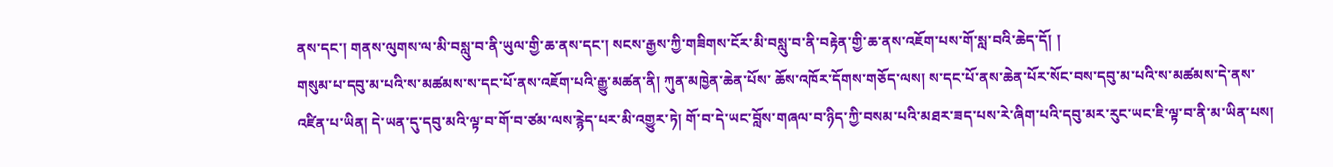ནས་དང་། གནས་ལུགས་ལ་མི་བསླུ་བ་ནི་ཡུལ་གྱི་ཆ་ནས་དང་། སངས་རྒྱས་ཀྱི་གཟིགས་ངོར་མི་བསླུ་བ་ནི་བརྟེན་གྱི་ཆ་ནས་འཇོག་པས་གོ་སླ་བའི་ཆེད་དོ། །
གསུམ་པ་དབུ་མ་པའི་ས་མཚམས་ས་དང་པོ་ནས་འཇོག་པའི་རྒྱུ་མཚན་ནི། ཀུན་མཁྱེན་ཆེན་པོས་ ཆོས་འཁོར་དོགས་གཅོད་ལས། ས་དང་པོ་ནས་ཆེན་པོར་སོང་བས་དབུ་མ་པའི་ས་མཚམས་དེ་ནས་འཛིན་པ་ཡིན། དེ་ཡན་དུ་དབུ་མའི་ལྟ་བ་གོ་བ་ཙམ་ལས་རྙེད་པར་མི་འགྱུར་ཏེ། གོ་བ་དེ་ཡང་བློས་གཞལ་བ་ཉིད་ཀྱི་བསམ་པའི་མཐར་ཟད་པས་རེ་ཞིག་པའི་དབུ་མར་རུང་ཡང་ཇི་ལྟ་བ་ནི་མ་ཡིན་པས།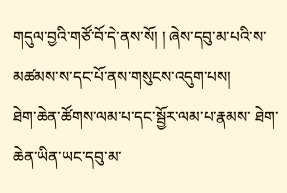གདུལ་བྱའི་གཙོ་བོ་དེ་ནས་སོ། ། ཞེས་དབུ་མ་པའི་ས་མཚམས་ས་དང་པོ་ནས་གསུངས་འདུག་པས།
ཐེག་ཆེན་ཚོགས་ལམ་པ་དང་སྦྱོར་ལམ་པ་རྣམས་ ཐེག་ཆེན་ཡིན་ཡང་དབུ་མ་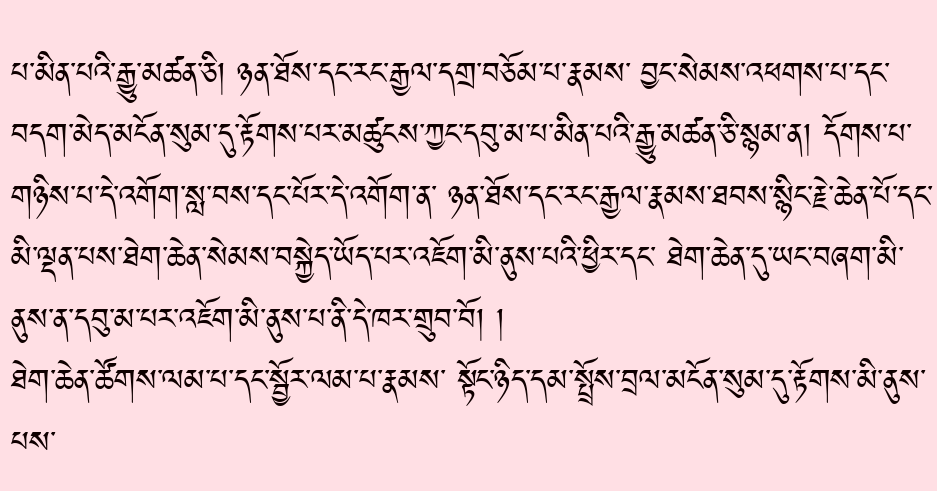པ་མིན་པའི་རྒྱུ་མཚན་ཅི། ཉན་ཐོས་དང་རང་རྒྱལ་དགྲ་བཅོམ་པ་རྣམས་ བྱང་སེམས་འཕགས་པ་དང་བདག་མེད་མངོན་སུམ་དུ་རྟོགས་པར་མཚུངས་ཀྱང་དབུ་མ་པ་མིན་པའི་རྒྱུ་མཚན་ཅི་སྙམ་ན། དོགས་པ་གཉིས་པ་དེ་འགོག་སླ་བས་དང་པོར་དེ་འགོག་ན་ ཉན་ཐོས་དང་རང་རྒྱལ་རྣམས་ཐབས་སྙིང་རྗེ་ཆེན་པོ་དང་མི་ལྡན་པས་ཐེག་ཆེན་སེམས་བསྐྱེད་ཡོད་པར་འཇོག་མི་ནུས་པའི་ཕྱིར་དང་ ཐེག་ཆེན་དུ་ཡང་བཞག་མི་ནུས་ན་དབུ་མ་པར་འཇོག་མི་ནུས་པ་ནི་དེ་ཁར་གྲུབ་བོ། །
ཐེག་ཆེན་ཚོགས་ལམ་པ་དང་སྦྱོར་ལམ་པ་རྣམས་ སྟོང་ཉིད་དམ་སྤྲོས་བྲལ་མངོན་སུམ་དུ་རྟོགས་མི་ནུས་པས་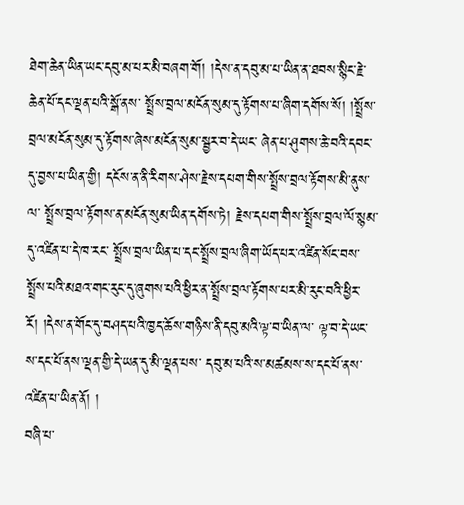ཐེག་ཆེན་ཡིན་ཡང་དབུ་མ་པར་མི་བཞག་གོ། །དེས་ན་དབུ་མ་པ་ཡིན་ན་ཐབས་སྙིང་རྗེ་ཆེན་པོ་དང་ལྡན་པའི་སྒོ་ནས་ སྤྲོས་བྲལ་མངོན་སུམ་དུ་རྟོགས་པ་ཞིག་དགོས་སོ། །སྤྲོས་བྲལ་མངོན་སུམ་དུ་རྟོགས་ཞེས་མངོན་སུམ་སྦྱར་བ་དེ་ཡང་ ཞེན་པ་ཤུགས་ཆེ་བའི་དབང་དུ་བྱས་པ་ཡིན་གྱི། དངོས་ན་ནི་རིགས་ཤེས་རྗེས་དཔག་གིས་སྤྲོས་བྲལ་རྟོགས་མི་ནུས་ལ་ སྤྲོས་བྲལ་རྟོགས་ན་མངོན་སུམ་ཡིན་དགོས་ཏེ། རྗེས་དཔག་གིས་སྤྲོས་བྲལ་ལོ་སྙམ་དུ་འཛིན་པ་དེ་ཁ་རང་ སྤྲོས་བྲལ་ཡིན་པ་དང་སྤྲོས་བྲལ་ཞིག་ཡོད་པར་འཛིན་སོང་བས་ སྤྲོས་པའི་མཐའ་གང་རུང་དུ་ཞུགས་པའི་ཕྱིར་ན་སྤྲོས་བྲལ་རྟོགས་པར་མི་རུང་བའི་ཕྱིར་རོ། །དེས་ན་གོང་དུ་བཤད་པའི་ཁྱད་ཆོས་གཉིས་ནི་དབུ་མའི་ལྟ་བ་ཡིན་ལ་ ལྟ་བ་དེ་ཡང་ས་དང་པོ་ནས་ལྡན་གྱི་དེ་ཡན་དུ་མི་ལྡན་པས་ དབུ་མ་པའི་ས་མཚམས་ས་དང་པོ་ནས་འཛིན་པ་ཡིན་ནོ། །
བཞི་པ་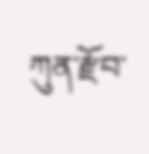ཀུན་རྫོབ་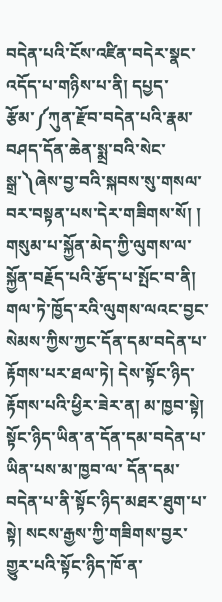བདེན་པའི་ངོས་འཛིན་བདེར་སྣང་འདོད་པ་གཉིས་པ་ནི། དཔྱད་རྩོམ་༼ཀུན་རྫོབ་བདེན་པའི་རྣམ་བཤད་དོན་ཆེན་སྨྲ་བའི་སེང་སྒྲ་༽ཞེས་བྱ་བའི་སྐབས་སུ་གསལ་བར་བསྟན་པས་དེར་གཟིགས་སོ། །
གསུམ་པ་སྐྱོན་མེད་ཀྱི་ལུགས་ལ་སྐྱོན་བརྗོད་པའི་རྩོད་པ་སྤོང་བ་ནི། གལ་ཏེ་ཁྱོད་རའི་ལུགས་ལའང་བྱང་སེམས་ཀྱིས་ཀྱང་དོན་དམ་བདེན་པ་རྟོགས་པར་ཐལ་ཏེ། དེས་སྟོང་ཉིད་རྟོགས་པའི་ཕྱིར་ཟེར་ན། མ་ཁྱབ་སྟེ། སྟོང་ཉིད་ཡིན་ན་དོན་དམ་བདེན་པ་ཡིན་པས་མ་ཁྱབ་ལ་ དོན་དམ་བདེན་པ་ནི་སྟོང་ཉིད་མཐར་ཐུག་པ་སྟེ། སངས་རྒྱས་ཀྱི་གཟིགས་བྱར་གྱུར་པའི་སྟོང་ཉིད་ཁོ་ན་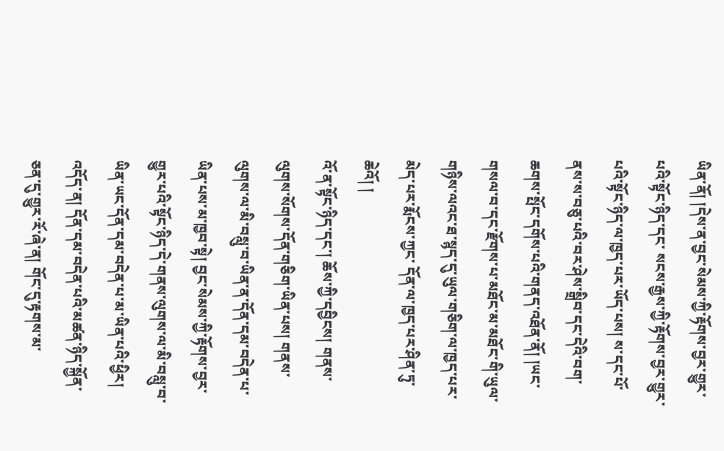ཡིན་ནོ། །དེས་ན་བྱང་སེམས་ཀྱི་རྟོགས་བྱར་གྱུར་པའི་སྟོང་ཉིད་དང་ སངས་རྒྱས་ཀྱི་རྟོགས་བྱར་གྱུར་པའི་སྟོང་ཉིད་ལ་ཁྱད་པར་ཡོད་པས། ས་དང་པོ་ནས་ས་བཅུ་པའི་བར་ཤེས་སྒྲིབ་དང་དེའི་བག་ཆགས་སྤོང་དགོས་པའི་གནད་འཐོན་ནོ། །ཡང་གསལ་བ་དང་རྫོགས་པ་མཐོང་མ་མཐོང་གི་ཡུལ་གཉིས་ལའང་ཐ་སྙད་དུ་ཡུལ་གཅིག་ལ་ཁྱད་པར་མེད་པར་རྨོངས་ཀྱང་ དོན་ལ་ཁྱད་པར་ཤིན་ཏུ་ཆེའོ། །
འོ་ན་སྟོང་ཉིད་དང་། ཆོས་ཀྱི་དབྱིངས། གནས་ལུགས་སོགས་དོན་གཅིག་ཡིན་པས། གནས་ལུགས་ལ་མི་བསླུ་བ་ཡིན་ན་དོན་དམ་བདེན་པ་ཡིན་པས་མ་ཁྱབ་སྟེ། བྱང་སེམས་ཀྱི་རྟོགས་བྱར་གྱུར་པའི་སྟོང་ཉིད་དེ་གནས་ལུགས་ལ་མི་བསླུ་བ་ཡིན་ཡང་དོན་དམ་བདེན་པ་མ་ཡིན་པའི་ཕྱིར། འདོད་ན། དོན་དམ་བདེན་པའི་མཚན་ཉིད་སྐྱོན་ཅན་དུ་གྱུར་རོ་ཞེ་ན། གོང་དུ་རྟགས་མ་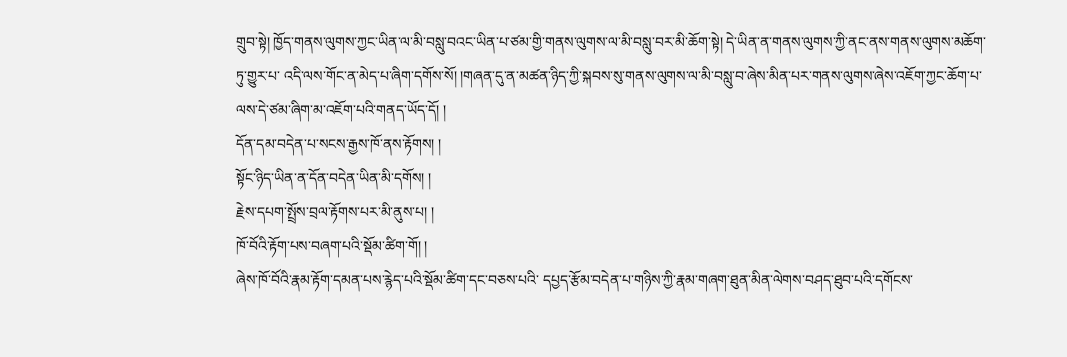གྲུབ་སྟེ། ཁྱོད་གནས་ལུགས་ཀྱང་ཡིན་ལ་མི་བསླུ་བའང་ཡིན་པ་ཙམ་གྱི་གནས་ལུགས་ལ་མི་བསླུ་བར་མི་ཆོག་སྟེ། དེ་ཡིན་ན་གནས་ལུགས་ཀྱི་ནང་ནས་གནས་ལུགས་མཆོག་ཏུ་གྱུར་པ་ འདི་ལས་གོང་ན་མེད་པ་ཞིག་དགོས་སོ། །གཞན་དུ་ན་མཚན་ཉིད་ཀྱི་སྐབས་སུ་གནས་ལུགས་ལ་མི་བསླུ་བ་ཞེས་མིན་པར་གནས་ལུགས་ཞེས་འཇོག་ཀྱང་ཆོག་པ་ལས་དེ་ཙམ་ཞིག་མ་འཇོག་པའི་གནད་ཡོད་དོ། །
དོན་དམ་བདེན་པ་སངས་རྒྱས་ཁོ་ནས་རྟོགས། །
སྟོང་ཉིད་ཡིན་ན་དོན་བདེན་ཡིན་མི་དགོས། །
རྗེས་དཔག་སྤྲོས་བྲལ་རྟོགས་པར་མི་ནུས་པ། །
ཁོ་བོའི་རྟོག་པས་བཞག་པའི་སྡོམ་ཚིག་གོ། །
ཞེས་ཁོ་བོའི་རྣམ་རྟོག་དམན་པས་རྙེད་པའི་སྡོམ་ཚིག་དང་བཅས་པའི་ དཔྱད་རྩོམ་བདེན་པ་གཉིས་ཀྱི་རྣམ་གཞག་ཐུན་མིན་ལེགས་བཤད་ཐུབ་པའི་དགོངས་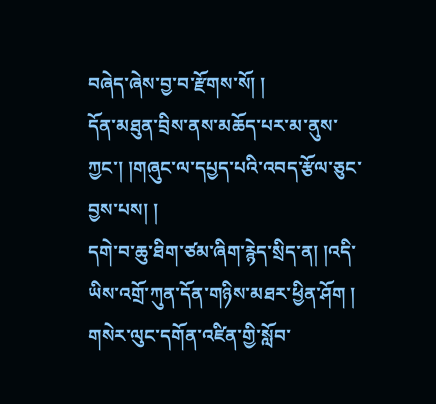བཞེད་ཞེས་བྱ་བ་རྫོགས་སོ། །
དོན་མཐུན་བྲིས་ནས་མཆོད་པར་མ་ནུས་ཀྱང་། །གཞུང་ལ་དཔྱད་པའི་འབད་རྩོལ་ཅུང་བྱས་པས། །
དགེ་བ་ཆུ་ཐིག་ཙམ་ཞིག་རྙེད་སྲིད་ན། །འདི་ཡིས་འགྲོ་ཀུན་དོན་གཉིས་མཐར་ཕྱིན་ཤོག །
གསེར་ལུང་དགོན་འཛིན་གྱི་སློབ་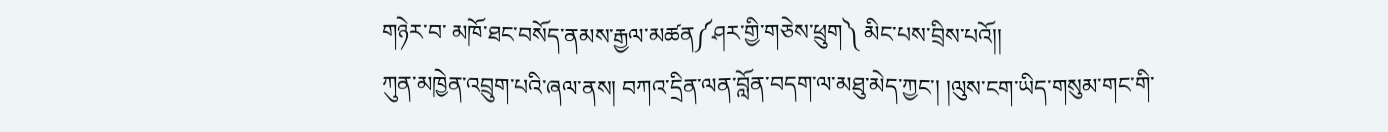གཉེར་བ་ མཁོ་ཐང་བསོད་ནམས་རྒྱལ་མཚན༼ཤར་གྱི་གཅེས་ཕྲུག༽ མིང་པས་བྲིས་པའོ།།
ཀུན་མཁྱེན་འབྲུག་པའི་ཞལ་ནས། བཀའ་དྲིན་ལན་བློན་བདག་ལ་མཐུ་མེད་ཀྱང་། །ལུས་ངག་ཡིད་གསུམ་གང་གི་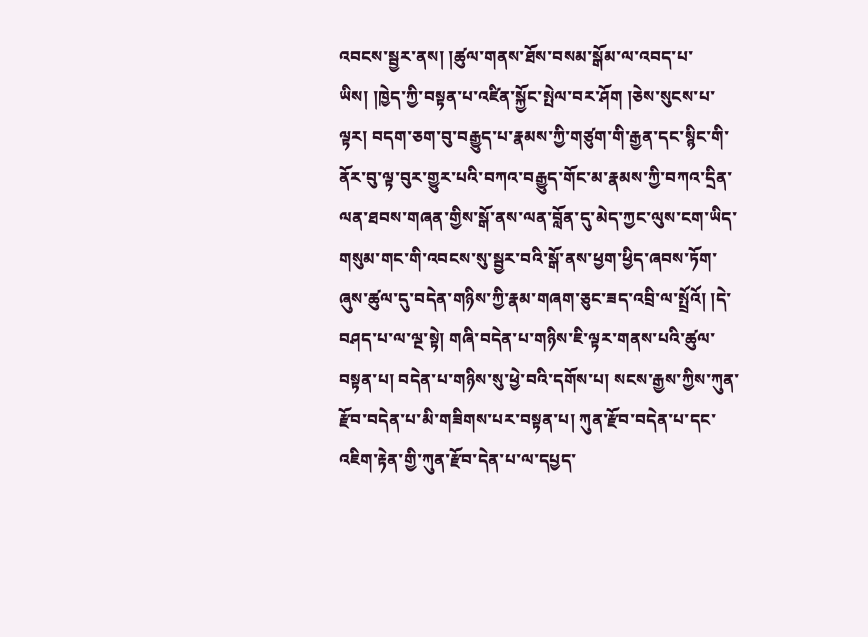འབངས་སྦྱར་ནས། །ཚུལ་གནས་ཐོས་བསམ་སྒོམ་ལ་འབད་པ་ཡིས། །ཁྱེད་ཀྱི་བསྟན་པ་འཛིན་སྐྱོང་སྤེལ་བར་ཤོག །ཅེས་སུངས་པ་ལྟར། བདག་ཅག་བུ་བརྒྱུད་པ་རྣམས་ཀྱི་གཙུག་གི་རྒྱན་དང་སྙིང་གི་ནོར་བུ་ལྟ་བུར་གྱུར་པའི་བཀའ་བརྒྱུད་གོང་མ་རྣམས་ཀྱི་བཀའ་དྲིན་ལན་ཐབས་གཞན་གྱིས་སྒོ་ནས་ལན་བློན་དུ་མེད་ཀྱང་ལུས་ངག་ཡིད་གསུམ་གང་གི་འབངས་སུ་སྦྱར་བའི་སྒོ་ནས་ཕྱག་ཕྱིད་ཞབས་ཏོག་ཞུས་ཚུལ་དུ་བདེན་གཉིས་ཀྱི་རྣམ་གཞག་ཅུང་ཟད་འབྲི་ལ་སྤྲོའོ། །དེ་བཤད་པ་ལ་ལྔ་སྟེ། གཞི་བདེན་པ་གཉིས་ཇི་ལྟར་གནས་པའི་ཚུལ་བསྟན་པ། བདེན་པ་གཉིས་སུ་ཕྱེ་བའི་དགོས་པ། སངས་རྒྱས་ཀྱིས་ཀུན་རྫོབ་བདེན་པ་མི་གཟིགས་པར་བསྟན་པ། ཀུན་རྫོབ་བདེན་པ་དང་འཇིག་རྟེན་གྱི་ཀུན་རྫོབ་དེན་པ་ལ་དཔྱད་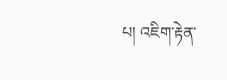པ། འཇིག་རྟེན་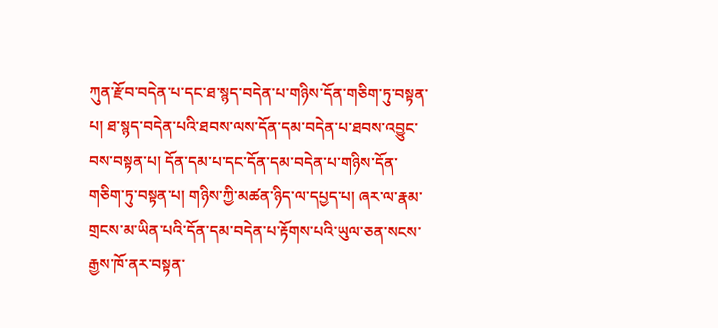ཀུན་རྫོབ་བདེན་པ་དང་ཐ་སྙད་བདེན་པ་གཉིས་དོན་གཅིག་ཏུ་བསྟན་པ། ཐ་སྙད་བདེན་པའི་ཐབས་ལས་དོན་དམ་བདེན་པ་ཐབས་འབྱུང་བས་བསྟན་པ། དོན་དམ་པ་དང་དོན་དམ་བདེན་པ་གཉིས་དོན་གཅིག་ཏུ་བསྟན་པ། གཉིས་ཀྱི་མཚན་ཉིད་ལ་དཔྱད་པ། ཞར་ལ་རྣམ་གྲངས་མ་ཡིན་པའི་དོན་དམ་བདེན་པ་རྟོགས་པའི་ཡུལ་ཅན་སངས་རྒྱས་ཁོ་ནར་བསྟན་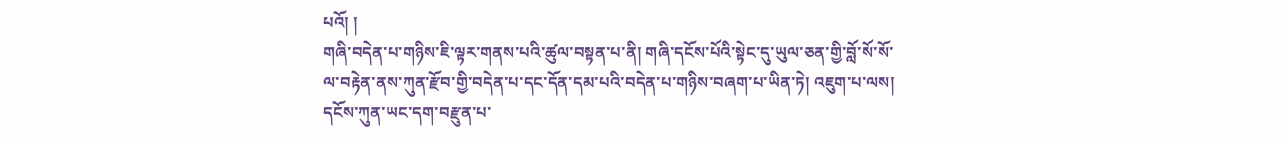པའོ། །
གཞི་བདེན་པ་གཉིས་ཇི་ལྟར་གནས་པའི་ཚུལ་བསྟན་པ་ནི། གཞི་དངོས་པོའི་སྟེང་དུ་ཡུལ་ཅན་གྱི་བློ་སོ་སོ་ལ་བརྟེན་ནས་ཀུན་རྫོབ་གྱི་བདེན་པ་དང་དོན་དམ་པའི་བདེན་པ་གཉིས་བཞག་པ་ཡིན་ཏེ། འཇུག་པ་ལས། དངོས་ཀུན་ཡང་དག་བརྫུན་པ་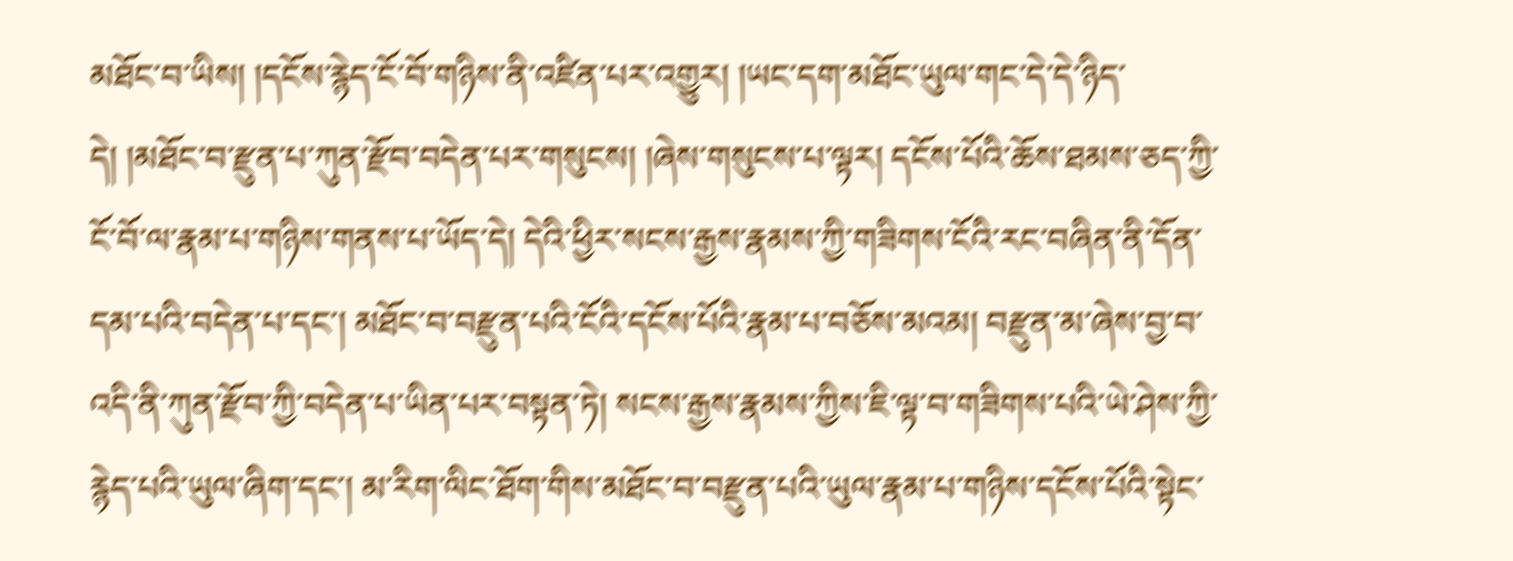མཐོང་བ་ཡིས། །དངོས་རྙེད་ངོ་བོ་གཉིས་ནི་འཛིན་པར་འགྱུར། །ཡང་དག་མཐོང་ཡུལ་གང་དེ་དེ་ཉིད་དེ། །མཐོང་བ་རྫུན་པ་ཀུན་རྫོབ་བདེན་པར་གསུངས། །ཞེས་གསུངས་པ་ལྟར། དངོས་པོའི་ཆོས་ཐམས་ཅད་ཀྱི་ངོ་བོ་ལ་རྣམ་པ་གཉིས་གནས་པ་ཡོད་དེ། དེའི་ཕྱིར་སངས་རྒྱས་རྣམས་ཀྱི་གཟིགས་ངོའི་རང་བཞིན་ནི་དོན་དམ་པའི་བདེན་པ་དང་། མཐོང་བ་བརྫུན་པའི་ངོའི་དངོས་པོའི་རྣམ་པ་བཅོས་མའམ། བརྫུན་མ་ཞེས་བྱ་བ་འདི་ནི་ཀུན་རྫོབ་ཀྱི་བདེན་པ་ཡིན་པར་བསྟན་ཏེ། སངས་རྒྱས་རྣམས་ཀྱིས་ཇི་ལྟ་བ་གཟིགས་པའི་ཡེ་ཤེས་ཀྱི་རྙེད་པའི་ཡུལ་ཞིག་དང་། མ་རིག་ལིང་ཐོག་གིས་མཐོང་བ་བརྫུན་པའི་ཡུལ་རྣམ་པ་གཉིས་དངོས་པོའི་སྟེང་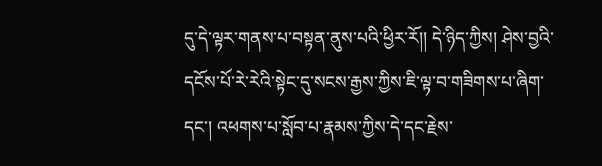དུ་དེ་ལྟར་གནས་པ་བསྟན་ནུས་པའི་ཕྱིར་རོ།། དེ་ཉིད་ཀྱིས། ཤེས་བྱའི་དངོས་པོ་རེ་རེའི་སྟེང་དུ་སངས་རྒྱས་ཀྱིས་ཇི་ལྟ་བ་གཟིགས་པ་ཞིག་དང་། འཕགས་པ་སློབ་པ་རྣམས་ཀྱིས་དེ་དང་རྗེས་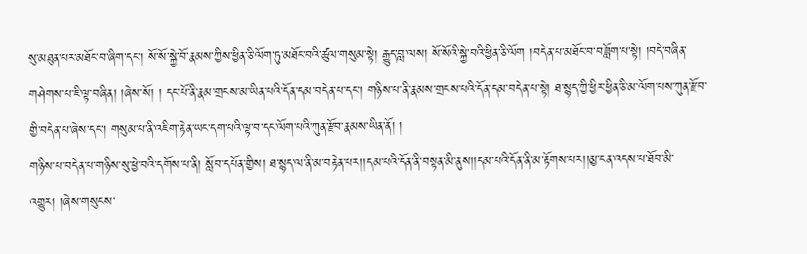སུ་མཐུན་པར་མཐོང་བ་ཞིག་དང་། སོ་སོ་སྐྱེ་བོ་རྣམས་ཀྱིས་ཕྱིན་ཅི་ལོག་ཏུ་མཐོང་བའི་ཚུལ་གསུམ་སྟེ། རྒྱུད་བླ་ལས། སོ་སོའི་སྐྱེ་བའི་ཕྱིན་ཅི་ལོག །བདེན་པ་མཐོང་བ་བཟློག་པ་སྟེ། །བདེ་བཞིན་གཤེགས་པ་ཇི་ལྟ་བཞིན། །ཞེས་སོ། ། དང་པོ་ནི་རྣམ་གྲངས་མ་ཡིན་པའི་དོན་དམ་བདེན་པ་དང་། གཉིས་པ་ནི་རྣམས་གྲངས་པའི་དོན་དམ་བདེན་པ་སྟེ། ཐ་སྙད་ཀྱི་ཕྱིར་ཕྱིན་ཅི་མ་ལོག་པས་ཀུན་རྫོབ་གྱི་བདེན་པ་ཞེས་དང་། གསུམ་པ་ནི་འཇིག་རྟེན་ཡང་དག་པའི་ལྟ་བ་དང་ལོག་པའི་ཀུན་རྫོབ་རྣམས་ཡིན་ནོ། །
གཉིས་པ་བདེན་པ་གཉིས་སུ་ཕྱེ་བའི་དགོས་པ་ནི། སློབ་དཔོན་གྱིས། ཐ་སྙད་ལ་ནི་མ་བརྟེན་པར།།དམ་པའི་དོན་ནི་བསྟན་མི་ནུས།།དམ་པའི་དོན་ནི་མ་རྟོགས་པར།།མྱ་ངན་འདས་པ་ཐོབ་མི་འགྱུར། །ཞེས་གསུངས་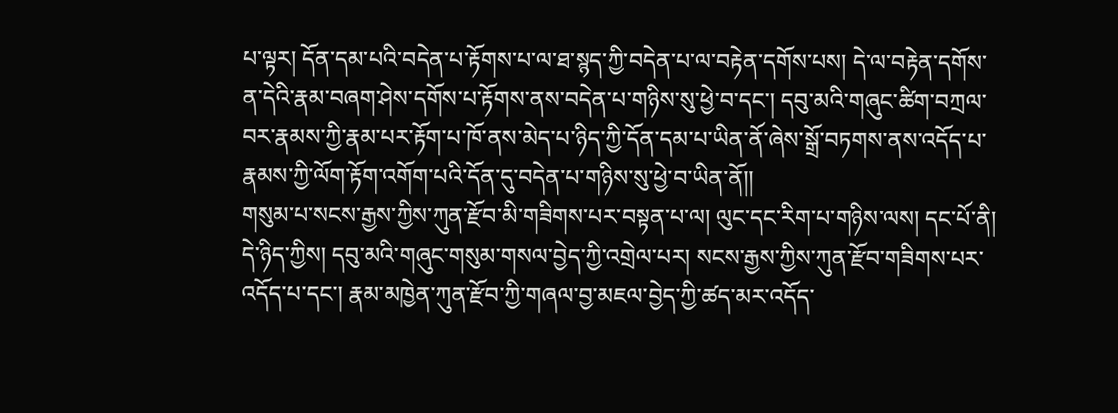པ་ལྟར། དོན་དམ་པའི་བདེན་པ་རྟོགས་པ་ལ་ཐ་སྙད་ཀྱི་བདེན་པ་ལ་བརྟེན་དགོས་པས། དེ་ལ་བརྟེན་དགོས་ན་དེའི་རྣམ་བཞག་ཤེས་དགོས་པ་རྟོགས་ནས་བདེན་པ་གཉིས་སུ་ཕྱེ་བ་དང་། དབུ་མའི་གཞུང་ཚིག་བཀྲལ་བར་རྣམས་ཀྱི་རྣམ་པར་རྟོག་པ་ཁོ་ནས་མེད་པ་ཉིད་ཀྱི་དོན་དམ་པ་ཡིན་ནོ་ཞེས་སྒྲོ་བཏགས་ནས་འདོད་པ་རྣམས་ཀྱི་ལོག་རྟོག་འགོག་པའི་དོན་དུ་བདེན་པ་གཉིས་སུ་ཕྱེ་བ་ཡིན་ནོ།།
གསུམ་པ་སངས་རྒྱས་ཀྱིས་ཀུན་རྫོབ་མི་གཟིགས་པར་བསྟན་པ་ལ། ལུང་དང་རིག་པ་གཉིས་ལས། དང་པོ་ནི། དེ་ཉིད་ཀྱིས། དབུ་མའི་གཞུང་གསུམ་གསལ་བྱེད་ཀྱི་འགྲེལ་པར། སངས་རྒྱས་ཀྱིས་ཀུན་རྫོབ་གཟིགས་པར་འདོད་པ་དང་། རྣམ་མཁྱེན་ཀུན་རྫོབ་ཀྱི་གཞལ་བྱ་མཇལ་བྱེད་ཀྱི་ཚད་མར་འདོད་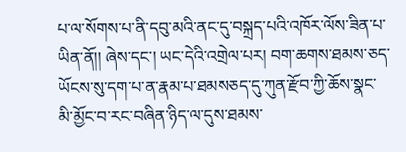པ་ལ་སོགས་པ་ནི་དབུ་མའི་ནང་དུ་བསྐྲད་པའི་འཁོར་ལོས་ཟིན་པ་ཡིན་ནོ།། ཞེས་དང་། ཡང་དེའི་འགྲེལ་པར། བག་ཆགས་ཐམས་ཅད་ཡོངས་སུ་དག་པ་ན་རྣམ་པ་ཐམསཅད་དུ་ཀུན་རྫོབ་ཀྱི་ཆོས་སྣང་མི་མྱོང་བ་རང་བཞིན་ཉིད་ལ་དུས་ཐམས་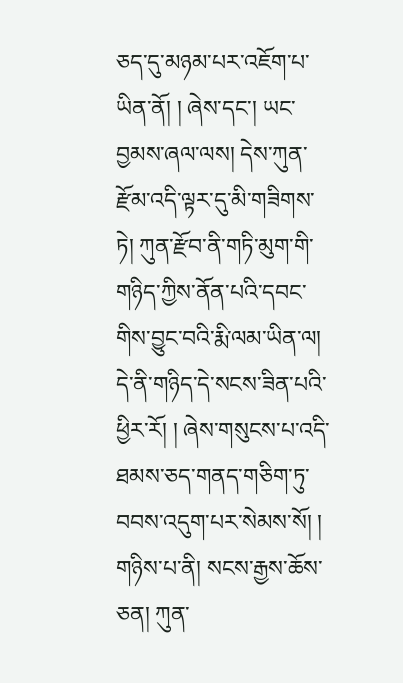ཅད་དུ་མཉམ་པར་འཇོག་པ་ཡིན་ནོ། ། ཞེས་དང་། ཡང་བྱམས་ཞལ་ལས། དེས་ཀུན་རྫོམ་འདི་ལྟར་དུ་མི་གཟིགས་ཏེ། ཀུན་རྫོབ་ནི་གཏི་མུག་གི་གཉིད་ཀྱིས་ནོན་པའི་དབང་གིས་བྱུང་བའི་རྨི་ལམ་ཡིན་ལ། དེ་ནི་གཉིད་དེ་སངས་ཟིན་པའི་ཕྱིར་རོ། ། ཞེས་གསུངས་པ་འདི་ཐམས་ཅད་གནད་གཅིག་ཏུ་བབས་འདུག་པར་སེམས་སོ། ། གཉིས་པ་ནི། སངས་རྒྱས་ཆོས་ཅན། ཀུན་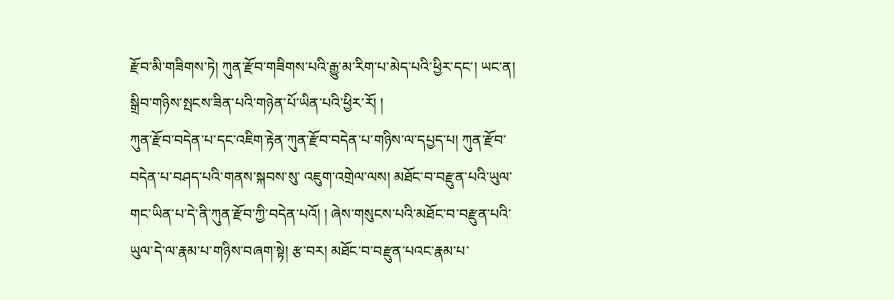རྫོབ་མི་གཟིགས་ཏེ། ཀུན་རྫོབ་གཟིགས་པའི་རྒྱུ་མ་རིག་པ་མེད་པའི་ཕྱིར་དང་། ཡང་ན། སྒྲིབ་གཉིས་སྤངས་ཟིན་པའི་གཉེན་པོ་ཡིན་པའི་ཕྱིར་རོ། །
ཀུན་རྫོབ་བདེན་པ་དང་འཇིག་རྟེན་ཀུན་རྫོབ་བདེན་པ་གཉིས་ལ་དཔྱད་པ། ཀུན་རྫོབ་བདེན་པ་བཤད་པའི་གནས་སྐབས་སུ་ འཇུག་འགྲེལ་ལས། མཐོང་བ་བརྫུན་པའི་ཡུལ་གང་ཡིན་པ་དེ་ནི་ཀུན་རྫོབ་ཀྱི་བདེན་པའོ། ། ཞེས་གསུངས་པའི་མཐོང་བ་བརྫུན་པའི་ཡུལ་དེ་ལ་རྣམ་པ་གཉིས་བཞག་སྟེ། རྩ་བར། མཐོང་བ་བརྫུན་པའང་རྣམ་པ་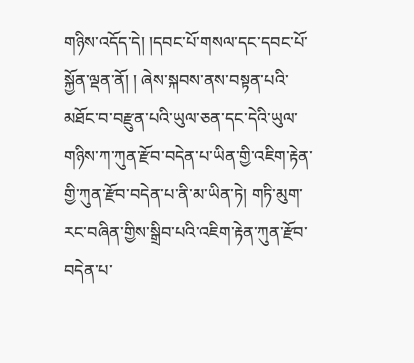གཉིས་འདོད་དེ། །དབང་པོ་གསལ་དང་དབང་པོ་སྐྱོན་ལྡན་ནོ། ། ཞེས་སྐབས་ནས་བསྟན་པའི་ མཐོང་བ་བརྫུན་པའི་ཡུལ་ཅན་དང་དེའི་ཡུལ་གཉིས་ཀ་ཀུན་རྫོབ་བདེན་པ་ཡིན་གྱི་འཇིག་རྟེན་གྱི་ཀུན་རྫོབ་བདེན་པ་ནི་མ་ཡིན་ཏེ། གཏི་མུག་རང་བཞིན་གྱིས་སྒྲིབ་པའི་འཇིག་རྟེན་ཀུན་རྫོབ་བདེན་པ་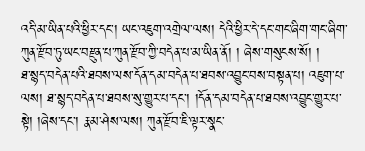འདི་མ་ཡིན་པའི་ཕྱིར་དང་། ཡང་འཇུག་འགྲེལ་ལས། དེའི་ཕྱིར་དེ་དང་གང་ཞིག་གང་ཞིག་ཀུན་རྫོབ་ཏུ་ཡང་བརྫུན་པ་ཀུན་རྫོབ་ཀྱི་བདེན་པ་མ་ཡིན་ནོ། ། ཞེས་གསུངས་སོ། །
ཐ་སྙད་བདེན་པའི་ཐབས་ལས་དོན་དམ་བདེན་པ་ཐབས་འབྱུང་བས་བསྟན་པ། འཇུག་པ་ལས། ཐ་སྙད་བདེན་པ་ཐབས་སུ་གྱུར་པ་དང་། །དོན་དམ་བདེན་པ་ཐབས་འབྱུང་གྱུར་པ་སྟེ། །ཞེས་དང་། རྣམ་ཤེས་ལས། ཀུན་རྫོབ་ཇི་ལྟར་སྣང་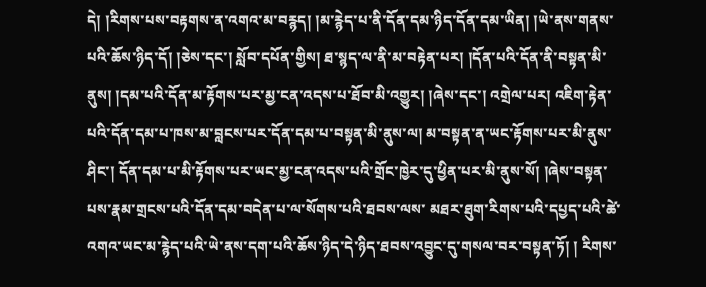དེ། །རིགས་པས་བརྟགས་ན་འགའ་མ་བརྙད། །མ་རྙེད་པ་ནི་དོན་དམ་ཉིད་དོན་དམ་ཡིན། །ཡེ་ནས་གནས་པའི་ཆོས་ཉིད་དོ། །ཅེས་དང་། སློབ་དཔོན་གྱིས། ཐ་སྙད་ལ་ནི་མ་བརྟེན་པར། །དོན་པའི་དོན་ནི་བསྟན་མི་ནུས། །དམ་པའི་དོན་མ་རྟོགས་པར་མྱ་ངན་འདས་པ་ཐོབ་མི་འགྱུར། །ཞེས་དང་། འགྲེལ་པར། འཇིག་རྟེན་པའི་དོན་དམ་པ་ཁས་མ་བླངས་པར་དོན་དམ་པ་བསྟན་མི་ནུས་ལ། མ་བསྟན་ན་ཡང་རྟོགས་པར་མི་ནུས་ཤིང་། དོན་དམ་པ་མི་རྟོགས་པར་ཡང་མྱ་ངན་འདས་པའི་གྲོང་ཁྱེར་དུ་ཕྱིན་པར་མི་ནུས་སོ། །ཞེས་བསྟན་པས་རྣམ་གྲངས་པའི་དོན་དམ་བདེན་པ་ལ་སོགས་པའི་ཐབས་ལས་ མཐར་ཐུག་རིགས་པའི་དཔྱད་པའི་ཚེ་ འགའ་ཡང་མ་རྙེད་པའི་ཡེ་ནས་དག་པའི་ཆོས་ཉིད་དེ་ཉིད་ཐབས་འབྱུང་དུ་གསལ་བར་བསྟན་ཏོ། ། རིགས་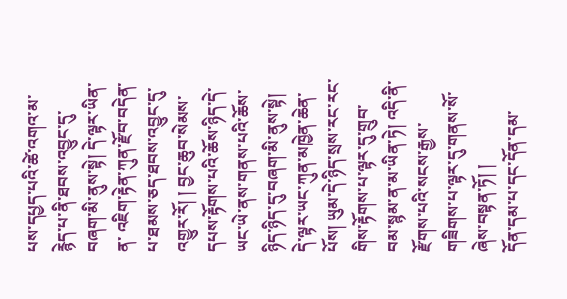པས་དཔྱད་པའི་ཚེ་འགའ་མ་རྙེད་པ་ནི་ཐབས་འབྱུང་དུ་བཞག་མི་ནུས་སྟེ། དེ་ལྟར་ཡིན་ན་ འཇིག་རྟེན་ཀུན་རྫོབ་བདེན་པ་ཐམས་ཅད་ཐབས་འབྱུང་དུ་འགྱུར་རོ། ། བྱང་ཆུབ་སེམས་དཔས་རྟོགས་པའི་ཆོས་ཉིད་དེ་ཡང་ཡེ་ནས་གནས་པའི་ཆོས་ཉིད་ཉིད་དུ་བཞག་མི་ནུས་སྟེ། དེ་ལྟར་ཡང་ཀུན་མཁྱེན་ཆེན་པོས། ཡུམ་དེ་ཉིད་སྲས་རང་རང་གིས་རྟོགས་པ་ལྟར་དུ་གྲུབ་བམ་སྙམ་ན་མ་ཡིན་ཏེ། འདི་ནི་རྫོགས་པའི་སངས་རྒྱས་གཟིགས་པ་ལྟར་དུ་གནས་སོ་ཞེས་བསྟན་ཏོ། །
དོན་དམ་པ་དང་དོན་དམ་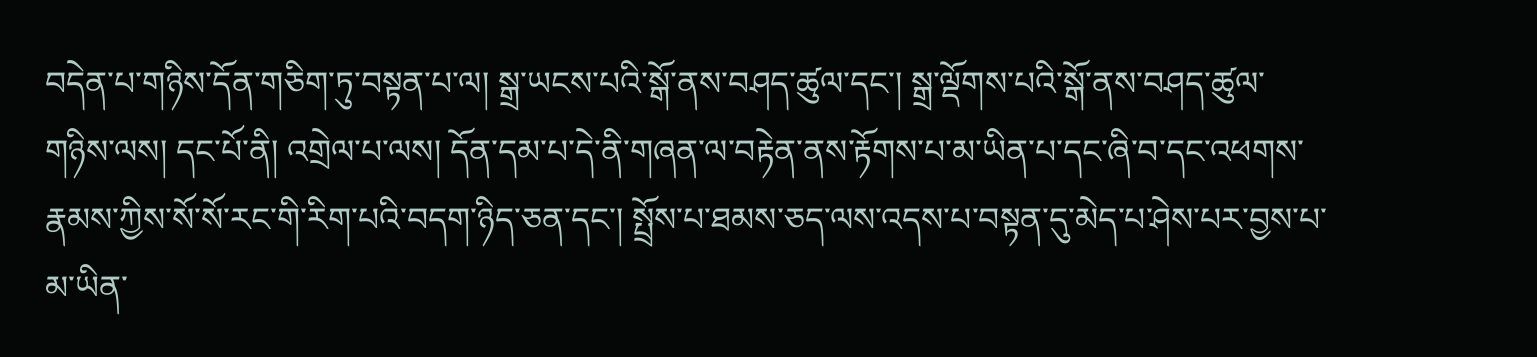བདེན་པ་གཉིས་དོན་གཅིག་ཏུ་བསྟན་པ་ལ། སྒྲ་ཡངས་པའི་སྒོ་ནས་བཤད་ཚུལ་དང་། སྒྲ་ལྡོགས་པའི་སྒོ་ནས་བཤད་ཚུལ་གཉིས་ལས། དང་པོ་ནི། འགྲེལ་པ་ལས། དོན་དམ་པ་དེ་ནི་གཞན་ལ་བརྟེན་ནས་རྟོགས་པ་མ་ཡིན་པ་དང་ཞི་བ་དང་འཕགས་རྣམས་ཀྱིས་སོ་སོ་རང་གི་རིག་པའི་བདག་ཉིད་ཅན་དང་། སྤྲོས་པ་ཐམས་ཅད་ལས་འདས་པ་བསྟན་དུ་མེད་པ་ཤེས་པར་བྱས་པ་མ་ཡིན་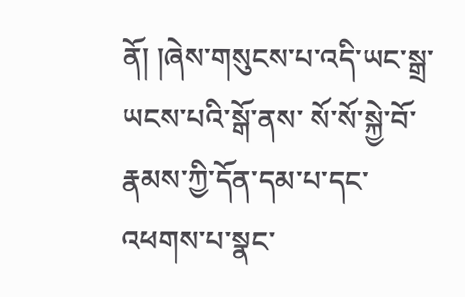ནོ། །ཞེས་གསུངས་པ་འདི་ཡང་སྒྲ་ཡངས་པའི་སྒོ་ནས་ སོ་སོ་སྐྱེ་བོ་རྣམས་ཀྱི་དོན་དམ་པ་དང་འཕགས་པ་སྣང་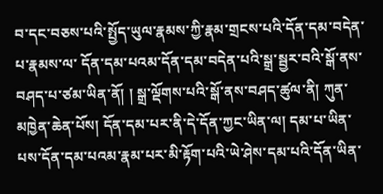བ་དང་བཅས་པའི་སྤྱོད་ཡུལ་རྣམས་ཀྱི་རྣམ་གྲངས་པའི་དོན་དམ་བདེན་པ་རྣམས་ལ་ དོན་དམ་པའམ་དོན་དམ་བདེན་པའི་སྒྲ་སྦྱར་བའི་སྒོ་ནས་བཤད་པ་ཙམ་ཡིན་ནོ། ། སྒྲ་ལྡོགས་པའི་སྒོ་ནས་བཤད་ཚུལ་ནི། ཀུན་མཁྱེན་ཆེན་པོས། དོན་དམ་པར་ནི་དེ་དོན་ཀྱང་ཡིན་ལ། དམ་པ་ཡིན་པས་དོན་དམ་པའམ་རྣམ་པར་མི་རྟོག་པའི་ཡེ་ཤེས་དམ་པའི་དོན་ཡིན་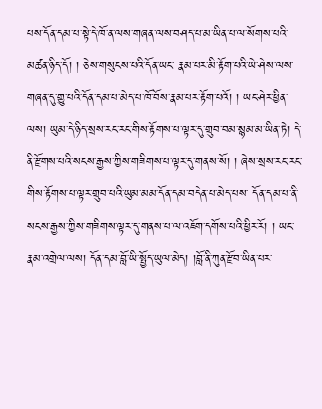པས་དོན་དམ་པ་སྟེ་དེ་ཁོ་ན་ལས་གཞན་ལས་བཤད་པ་མ་ཡིན་པ་ལ་སོགས་པའི་མཚན་ཉིད་དོ། ། ཅེས་གསུངས་པའི་དོན་ཡང་ རྣམ་པར་མི་རྟོག་པའི་ཡེ་ཤེས་ལས་གཞན་དུ་གྱུ་པའི་དོན་དམ་པ་མེད་པ་ཁོ་བོས་རྣམ་པར་རྟོག་པའོ། ། ཡང་ཤེར་ཕྱིན་ལས། ཡུམ་དེ་ཉིད་སྲས་རང་རང་གིས་རྟོགས་པ་ལྟར་དུ་གྲུབ་བམ་སྙམ་མ་ཡིན་ཏེ། དེ་ནི་རྫོགས་པའི་སངས་རྒྱས་ཀྱིས་གཟིགས་པ་ལྟར་དུ་གནས་སོ། ། ཞེས་སྲས་རང་རང་གིས་རྟོགས་པ་ལྟར་གྲུབ་པའི་ཡུམ་མམ་དོན་དམ་བདེན་པ་མེད་པས་ དོན་དམ་པ་ནི་སངས་རྒྱས་ཀྱིས་གཟིགས་ལྟར་དུ་གནས་པ་ལ་འཇོག་དགོས་པའི་ཕྱིར་རོ། ། ཡང་རྣམ་འགྲེལ་ལས། དོན་དམ་བློ་ཡི་སྤྱོད་ཡུལ་མེད། །བློ་ནི་ཀུན་རྫོབ་ཡིན་པར་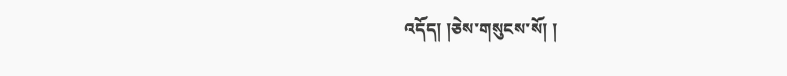འདོད། །ཅེས་གསུངས་སོ། །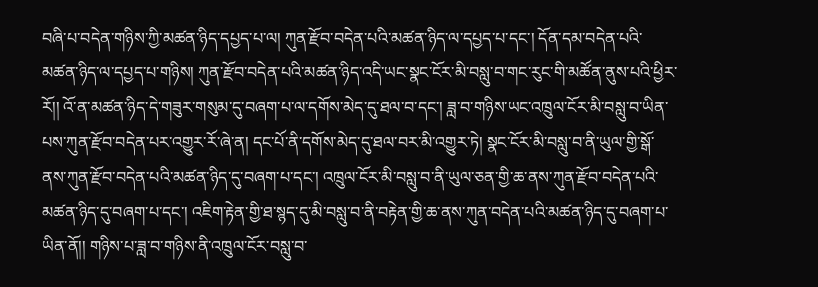བཞི་པ་བདེན་གཉིས་ཀྱི་མཚན་ཉིད་དཔྱད་པ་ལ། ཀུན་རྫོབ་བདེན་པའི་མཚན་ཉིད་ལ་དཔྱད་པ་དང་། དོན་དམ་བདེན་པའི་མཚན་ཉིད་ལ་དཔྱད་པ་གཉིས། ཀུན་རྫོབ་བདེན་པའི་མཚན་ཉིད་འདི་ཡང་སྣང་ངོར་མི་བསླུ་བ་གང་རུང་གི་མཚོན་ནུས་པའི་ཕྱིར་རོ།། འོ་ན་མཚན་ཉིད་དེ་གཟུར་གསུམ་དུ་བཞག་པ་ལ་དགོས་མེད་དུ་ཐལ་བ་དང་། ཟླ་བ་གཉིས་ཡང་འཁྲུལ་ངོར་མི་བསླུ་བ་ཡིན་པས་ཀུན་རྫོབ་བདེན་པར་འགྱུར་རོ་ཞེ་ན། དང་པོ་ནི་དགོས་མེད་དུ་ཐལ་བར་མི་འགྱུར་ཏེ། སྣང་ངོར་མི་བསླུ་བ་ནི་ཡུལ་གྱི་སྒོ་ནས་ཀུན་རྫོབ་བདེན་པའི་མཚན་ཉིད་དུ་བཞག་པ་དང་། འཁྲུལ་ངོར་མི་བསླུ་བ་ནི་ཡུལ་ཅན་གྱི་ཆ་ནས་ཀུན་རྫོབ་བདེན་པའི་མཚན་ཉིད་དུ་བཞག་པ་དང་། འཇིག་རྟེན་གྱི་ཐ་སྙད་དུ་མི་བསླུ་བ་ནི་བརྟེན་གྱི་ཆ་ནས་ཀུན་བདེན་པའི་མཚན་ཉིད་དུ་བཞག་པ་ཡིན་ནོ།། གཉིས་པ་ཟླ་བ་གཉིས་ནི་འཁྲུལ་ངོར་བསླུ་བ་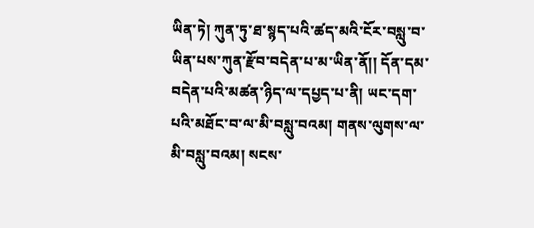ཡིན་ཏེ། ཀུན་ཏུ་ཐ་སྙད་པའི་ཚད་མའི་ངོར་བསླུ་བ་ཡིན་པས་ཀུན་རྫོབ་བདེན་པ་མ་ཡིན་ནོ།། དོན་དམ་བདེན་པའི་མཚན་ཉིད་ལ་དཔྱད་པ་ནི། ཡང་དག་པའི་མཐོང་བ་ལ་མི་བསླུ་བའམ། གནས་ལུགས་ལ་མི་བསླུ་བའམ། སངས་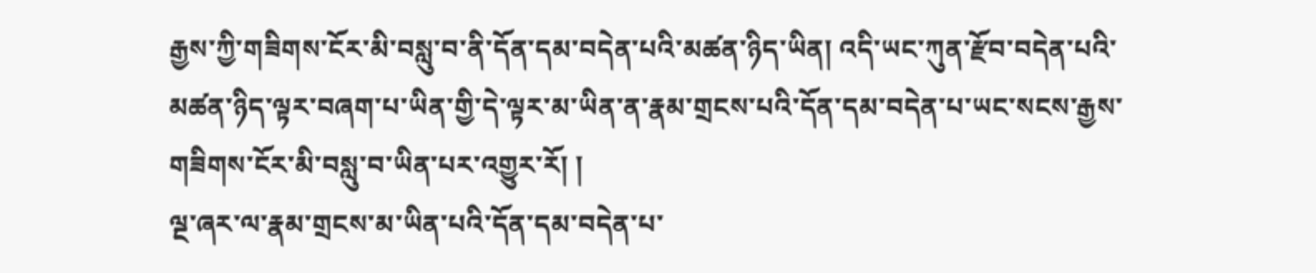རྒྱས་ཀྱི་གཟིགས་ངོར་མི་བསླུ་བ་ནི་དོན་དམ་བདེན་པའི་མཚན་ཉིད་ཡིན། འདི་ཡང་ཀུན་རྫོབ་བདེན་པའི་མཚན་ཉིད་ལྟར་བཞག་པ་ཡིན་གྱི་དེ་ལྟར་མ་ཡིན་ན་རྣམ་གྲངས་པའི་དོན་དམ་བདེན་པ་ཡང་སངས་རྒྱས་གཟིགས་ངོར་མི་བསླུ་བ་ཡིན་པར་འགྱུར་རོ། །
ལྔ་ཞར་ལ་རྣམ་གྲངས་མ་ཡིན་པའི་དོན་དམ་བདེན་པ་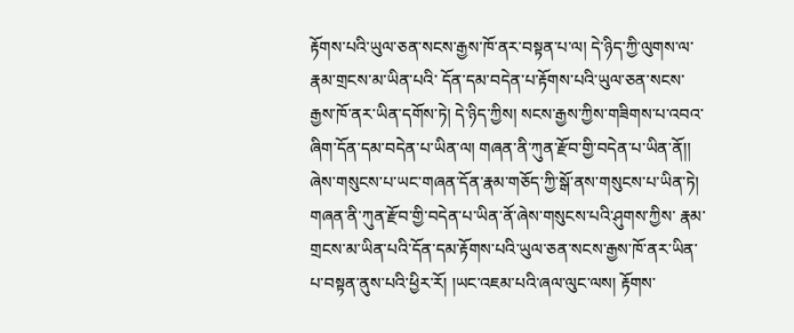རྟོགས་པའི་ཡུལ་ཅན་སངས་རྒྱས་ཁོ་ནར་བསྟན་པ་ལ། དེ་ཉིད་ཀྱི་ལུགས་ལ་རྣམ་གྲངས་མ་ཡིན་པའི་ དོན་དམ་བདེན་པ་རྟོགས་པའི་ཡུལ་ཅན་སངས་རྒྱས་ཁོ་ནར་ཡིན་དགོས་ཏེ། དེ་ཉིད་ཀྱིས། སངས་རྒྱས་ཀྱིས་གཟིགས་པ་འབའ་ཞིག་དོན་དམ་བདེན་པ་ཡིན་ལ། གཞན་ནི་ཀུན་རྫོབ་གྱི་བདེན་པ་ཡིན་ནོ།། ཞེས་གསུངས་པ་ཡང་གཞན་དོན་རྣམ་གཅོད་ཀྱི་སྒོ་ནས་གསུངས་པ་ཡིན་ཏེ། གཞན་ནི་ཀུན་རྫོབ་གྱི་བདེན་པ་ཡིན་ནོ་ཞེས་གསུངས་པའི་ཤུགས་ཀྱིས་ རྣམ་གྲངས་མ་ཡིན་པའི་དོན་དམ་རྟོགས་པའི་ཡུལ་ཅན་སངས་རྒྱས་ཁོ་ནར་ཡིན་པ་བསྟན་ནུས་པའི་ཕྱིར་རོ། །ཡང་འཇམ་པའི་ཞལ་ལུང་ལས། རྟོགས་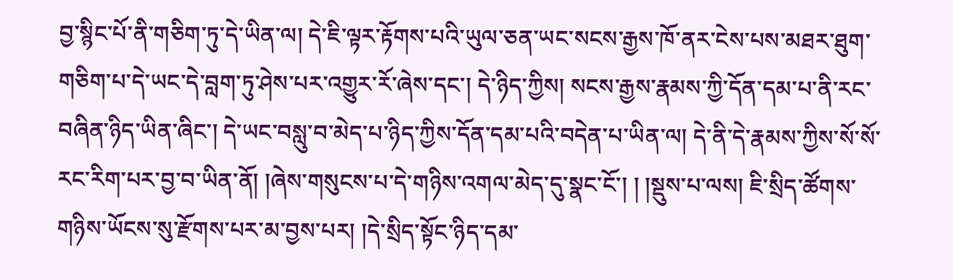བྱ་སྙིང་པོ་ནི་གཅིག་ཏུ་དེ་ཡིན་ལ། དེ་ཇི་ལྟར་རྟོགས་པའི་ཡུལ་ཅན་ཡང་སངས་རྒྱས་ཁོ་ནར་ངེས་པས་མཐར་ཐུག་གཅིག་པ་དེ་ཡང་དེ་བླག་ཏུ་ཤེས་པར་འགྱུར་རོ་ཞེས་དང་། དེ་ཉིད་ཀྱིས། སངས་རྒྱས་རྣམས་ཀྱི་དོན་དམ་པ་ནི་རང་བཞིན་ཉིད་ཡིན་ཞིང་། དེ་ཡང་བསླུ་བ་མེད་པ་ཉིད་ཀྱིས་དོན་དམ་པའི་བདེན་པ་ཡིན་ལ། དེ་ནི་དེ་རྣམས་ཀྱིས་སོ་སོ་རང་རིག་པར་བྱ་བ་ཡིན་ནོ། །ཞེས་གསུངས་པ་དེ་གཉིས་འགལ་མེད་དུ་སྣང་ངོ་། ། །སྡུས་པ་ལས། ཇི་སྲིད་ཚོགས་གཉིས་ཡོངས་སུ་རྫོགས་པར་མ་བྱས་པར། །དེ་སྲིད་སྟོང་ཉིད་དམ་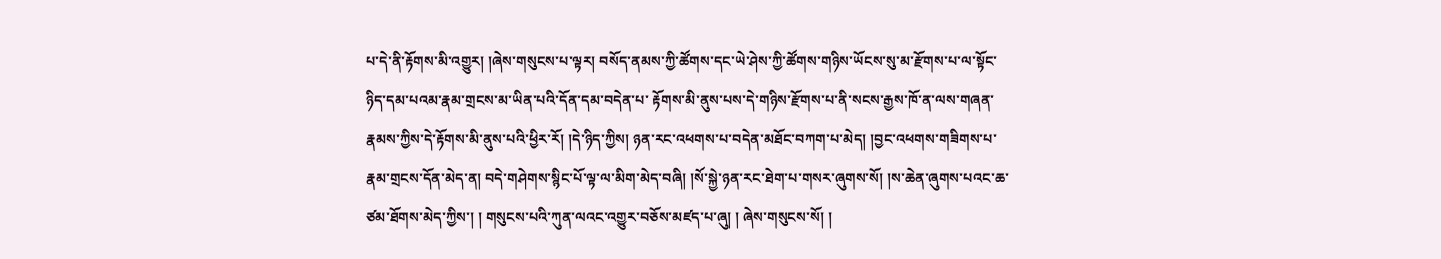པ་དེ་ནི་རྟོགས་མི་འགྱུར། །ཞེས་གསུངས་པ་ལྟར། བསོད་ནམས་ཀྱི་ཚོགས་དང་ཡེ་ཤེས་ཀྱི་ཚོགས་གཉིས་ཡོངས་སུ་མ་རྫོགས་པ་ལ་སྟོང་ཉིད་དམ་པའམ་རྣམ་གྲངས་མ་ཡིན་པའི་དོན་དམ་བདེན་པ་ རྟོགས་མི་ནུས་པས་དེ་གཉིས་རྫོགས་པ་ནི་སངས་རྒྱས་ཁོ་ན་ལས་གཞན་རྣམས་ཀྱིས་དེ་རྟོགས་མི་ནུས་པའི་ཕྱིར་རོ། །དེ་ཉིད་ཀྱིས། ཉན་རང་འཕགས་པ་བདེན་མཐོང་བཀག་པ་མེད། །བྱང་འཕགས་གཟིགས་པ་རྣམ་གྲངས་དོན་མེད་ན། བདེ་གཤེགས་སྙིང་པོ་ལྟ་ལ་མིག་མེད་བཞི། །སོ་སྐྱེ་ཉན་རང་ཐེག་པ་གསར་ཞུགས་སོ། །ས་ཆེན་ཞུགས་པའང་ཆ་ཙམ་ཐོགས་མེད་ཀྱིས་། ། གསུངས་པའི་ཀུན་ལའང་འགྱུར་བཅོས་མཛད་པ་ཞུ། ། ཞེས་གསུངས་སོ། །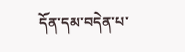དོན་དམ་བདེན་པ་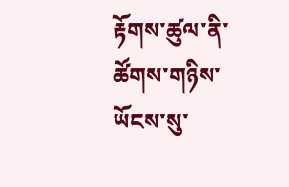རྟོགས་ཚུལ་ནི་ཚོགས་གཉིས་ཡོངས་སུ་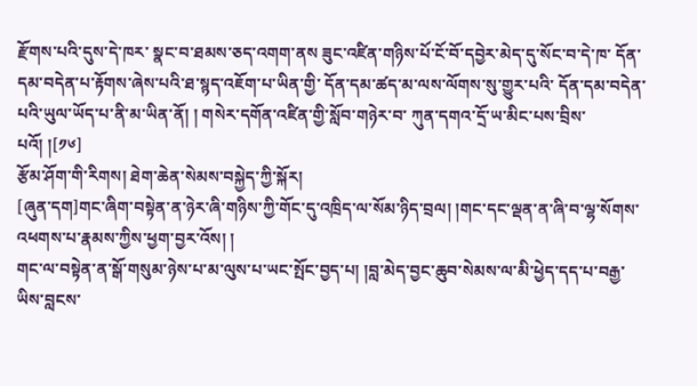རྫོགས་པའི་དུས་དེ་ཁར་ སྣང་བ་ཐམས་ཅད་འགག་ནས ཟུང་འཛིན་གཉིས་པོ་ངོ་བོ་དབྱེར་མེད་དུ་སོང་བ་དེ་ཁ་ དོན་དམ་བདེན་པ་རྟོགས་ཞེས་པའི་ཐ་སྙད་འཇོག་པ་ཡིན་གྱི་ དོན་དམ་ཚད་མ་ལས་ལོགས་སུ་གྱུར་པའི་ དོན་དམ་བདེན་པའི་ཡུལ་ཡོད་པ་ནི་མ་ཡིན་ནོ། ། གསེར་དགོན་འཛིན་གྱི་སློབ་གཉེར་བ་ ཀུན་དགའ་དྲོ་ཡ་མིང་པས་བྲིས་པའོ། །[༡༦]
རྩོམ་ཤོག་གི་རིགས། ཐེག་ཆེན་སེམས་བསྐྱེད་ཀྱི་སྐོར།
[ཞུན་དག]གང་ཞིག་བསྟེན་ན་ཉེར་ཞི་གཉིས་ཀྱི་གོང་དུ་འཁྲིད་ལ་སོམ་ཉིད་བྲལ། །གང་དང་ལྡན་ན་ཞི་བ་ལྷ་སོགས་འཕགས་པ་རྣམས་ཀྱིས་ཕྱག་བྱར་འོས། །
གང་ལ་བསྟེན་ན་སྒོ་གསུམ་ཉེས་པ་མ་ལུས་པ་ཡང་སྤོང་བྱད་པ། །བླ་མེད་བྱང་ཆུབ་སེམས་ལ་མི་ཕྱེད་དད་པ་བརྒྱ་ཡིས་བླངས་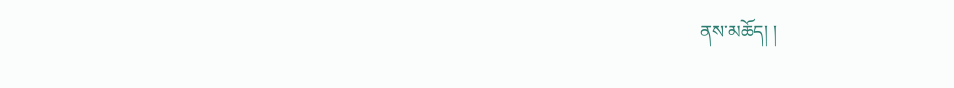ནས་མཆོད། །